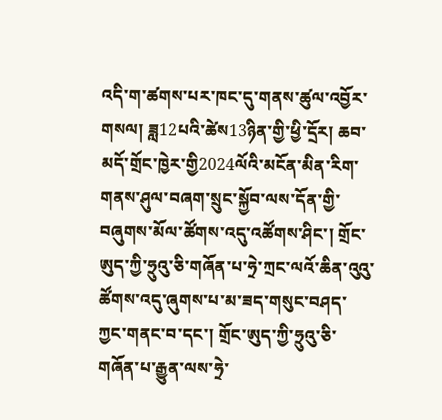འདི་ག་ཚགས་པར་ཁང་དུ་གནས་ཚུལ་འབྱོར་གསལ། ཟླ12པའི་ཚེས13ཉིན་གྱི་ཕྱི་དྲོར། ཆབ་མདོ་གྲོང་ཁྱེར་གྱི2024ལོའི་མངོན་མིན་རིག་གནས་ཤུལ་བཞག་སྲུང་སྐྱོབ་ལས་དོན་གྱི་བཞུགས་མོལ་ཚོགས་འདུ་འཚོགས་ཤིང་། གྲོང་ཨུད་ཀྱི་ཧྲུའུ་ཅི་གཞོན་པ་ཧྲེ་ཀྲང་ལའོ་ཆིན་འུའུ་ཚོགས་འདུ་ཞུགས་པ་མ་ཟད་གསུང་བཤད་ཀྱང་གནང་བ་དང་། གྲོང་ཨུད་ཀྱི་ཧྲུའུ་ཅི་གཞོན་པ་རྒྱུན་ལས་ཧྲེ་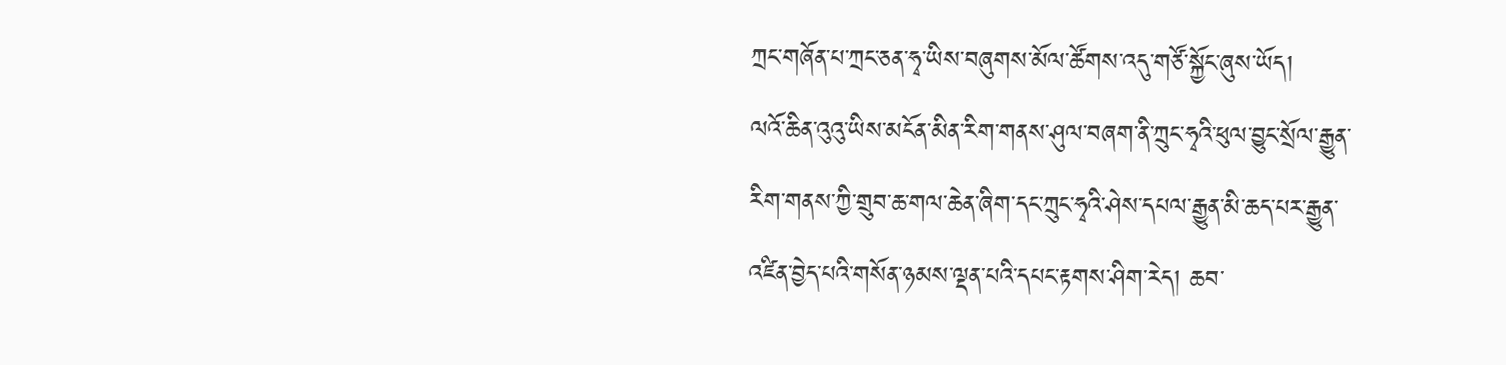ཀྲང་གཞོན་པ་ཀྲང་ཅན་ཧྭ་ཡིས་བཞུགས་མོལ་ཚོགས་འདུ་གཙོ་སྐྱོང་ཞུས་ཡོད།
ལའོ་ཆིན་འུའུ་ཡིས་མངོན་མིན་རིག་གནས་ཤུལ་བཞག་ནི་ཀྲུང་ཧྭའི་ཕུལ་བྱུང་སྲོལ་རྒྱུན་རིག་གནས་ཀྱི་གྲུབ་ཆ་གལ་ཆེན་ཞིག་དང་ཀྲུང་ཧྭའི་ཤེས་དཔལ་རྒྱུན་མི་ཆད་པར་རྒྱུན་འཛིན་བྱེད་པའི་གསོན་ཉམས་ལྡན་པའི་དཔང་རྟགས་ཤིག་རེད། ཆབ་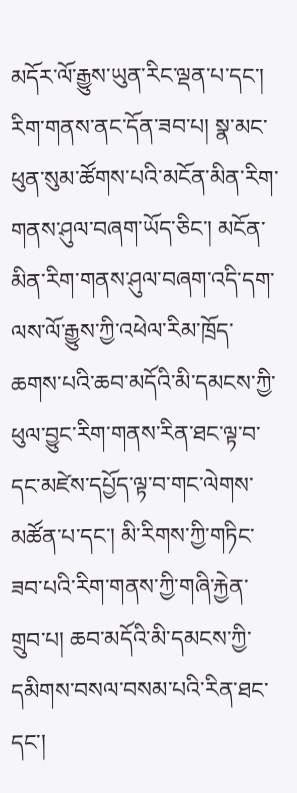མདོར་ལོ་རྒྱུས་ཡུན་རིང་ལྡན་པ་དང་། རིག་གནས་ནང་དོན་ཟབ་པ། སྣ་མང་ཕུན་སུམ་ཚོགས་པའི་མངོན་མིན་རིག་གནས་ཤུལ་བཞག་ཡོད་ཅིང་། མངོན་མིན་རིག་གནས་ཤུལ་བཞག་འདི་དག་ལས་ལོ་རྒྱུས་ཀྱི་འཕེལ་རིམ་ཁྲོད་ཆགས་པའི་ཆབ་མདོའི་མི་དམངས་ཀྱི་ཕུལ་བྱུང་རིག་གནས་རིན་ཐང་ལྟ་བ་དང་མཛེས་དཔྱོད་ལྟ་བ་གང་ལེགས་མཚོན་པ་དང་། མི་རིགས་ཀྱི་གཏིང་ཟབ་པའི་རིག་གནས་ཀྱི་གཞི་རྐྱེན་གྲུབ་པ། ཆབ་མདོའི་མི་དམངས་ཀྱི་དམིགས་བསལ་བསམ་པའི་རིན་ཐང་དང་།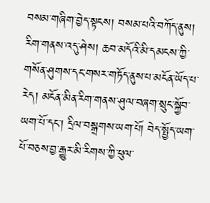བསམ་གཞིག་བྱེད་སྟངས། བསམ་པའི་བཀོད་ནུས། རིག་གནས་འདུ་ཤེས། ཆབ་མདོའི་མི་དམངས་ཀྱི་གསོན་ཤུགས་དང་གསར་གཏོད་ནུས་པ་མངོན་ཡོད་པ་རེད། མངོན་མིན་རིག་གནས་ཤུལ་བཞག་སྲུང་སྐྱོབ་ཡག་པོ་དང་། དྲིལ་བསྒྲགས་ཡག་པོ། བེད་སྤྱོད་ཡག་པོ་བཅས་བྱ་རྒྱུར་མི་རིགས་ཀྱི་ཕུལ་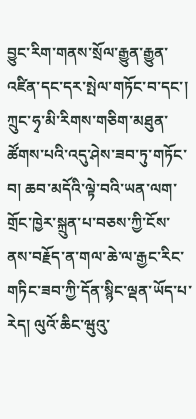བྱུང་རིག་གནས་སྲོལ་རྒྱུན་རྒྱུན་འཛིན་དང་དར་སྤེལ་གཏོང་བ་དང་། ཀྲུང་ཧྭ་མི་རིགས་གཅིག་མཐུན་ཚོགས་པའི་འདུ་ཤེས་ཟབ་ཏུ་གཏོང་བ། ཆབ་མདོའི་ལྟེ་བའི་ཡན་ལག་གྲོང་ཁྱེར་སྐྲུན་པ་བཅས་ཀྱི་ངོས་ནས་བརྗོད་ན་གལ་ཆེ་ལ་རྒྱང་རིང་གཏིང་ཟབ་ཀྱི་དོན་སྙིང་ལྡན་ཡོད་པ་རེད། ལུའོ་ཆིང་ཝུའུ་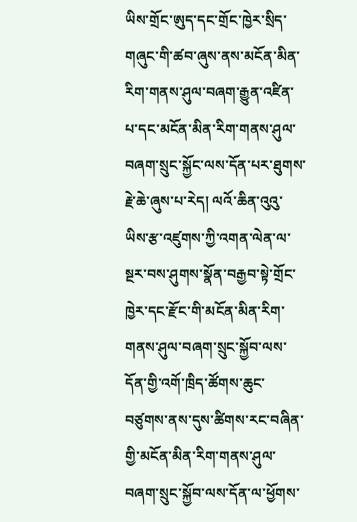ཡིས་གྲོང་ཨུད་དང་གྲོང་ཁྱེར་སྲིད་གཞུང་གི་ཚབ་ཞུས་ནས་མངོན་མིན་རིག་གནས་ཤུལ་བཞག་རྒྱུན་འཛིན་པ་དང་མངོན་མིན་རིག་གནས་ཤུལ་བཞག་སྲུང་སྐྱོང་ལས་དོན་པར་ཐུགས་རྗེ་ཆེ་ཞུས་པ་རེད། ལའོ་ཆིན་འུའུ་ཡིས་རྩ་འཛུགས་ཀྱི་འགན་ལེན་ལ་སྔར་བས་ཤུགས་སྣོན་བརྒྱབ་སྟེ་གྲོང་ཁྱེར་དང་རྫོང་གི་མངོན་མིན་རིག་གནས་ཤུལ་བཞག་སྲུང་སྐྱོབ་ལས་དོན་གྱི་འགོ་ཁྲིད་ཚོགས་ཆུང་བཙུགས་ནས་དུས་ཚིགས་རང་བཞིན་གྱི་མངོན་མིན་རིག་གནས་ཤུལ་བཞག་སྲུང་སྐྱོབ་ལས་དོན་ལ་ཕྱོགས་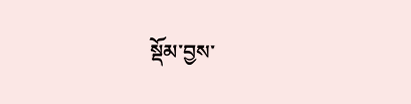སྡོམ་བྱས་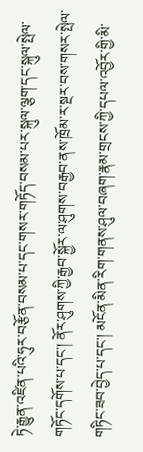ཏེ་རྒྱུན་འཛིན་པའི་ཧུར་བརྩོན་བསམ་པ་དང་གསར་གཏོད་བསམ་པར་སྐུལ་ལྕག་དང་སྐུལ་སྤེལ་གཏོང་དགོས་པ་དང་། ནོར་ཤུགས་ཀྱི་རྒྱབ་སྐྱོར་ལ་ཤུགས་བརྒྱབ་ནས་ཁྲོམ་ར་སྔར་བས་གསར་སྤེལ་གཏིང་ཟབ་བྱེད་པ་དང་། མངོན་མིན་རིག་གནས་ཤུལ་བཞག་རྣམ་གྲངས་ཀྱི་དཔལ་འབྱོར་གྱི་མི་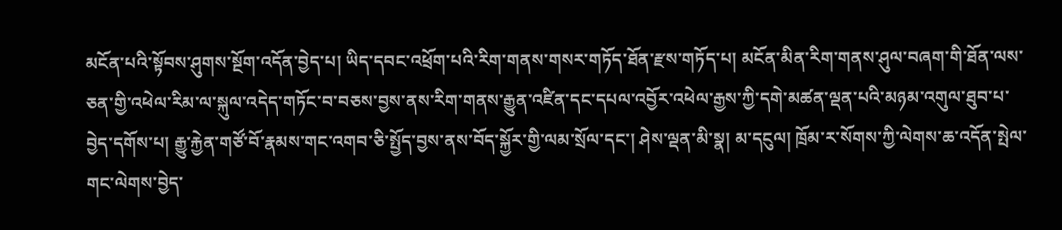མངོན་པའི་སྟོབས་ཤུགས་སྔོག་འདོན་བྱེད་པ། ཡིད་དབང་འཕྲོག་པའི་རིག་གནས་གསར་གཏོད་ཐོན་རྫས་གཏོད་པ། མངོན་མིན་རིག་གནས་ཤུལ་བཞག་གི་ཐོན་ལས་ཅན་གྱི་འཕེལ་རིམ་ལ་སྐུལ་འདེད་གཏོང་བ་བཅས་བྱས་ནས་རིག་གནས་རྒྱུན་འཛིན་དང་དཔལ་འབྱོར་འཕེལ་རྒྱས་ཀྱི་དགེ་མཚན་ལྡན་པའི་མཉམ་འགུལ་ཐུབ་པ་བྱེད་དགོས་པ། རྒྱུ་རྐྱེན་གཙོ་བོ་རྣམས་གང་འགབ་ཅི་སྤྱོད་བྱས་ནས་བོད་སྐྱོར་གྱི་ལམ་སྲོལ་དང་། ཤེས་ལྡན་མི་སྣ། མ་དངུལ། ཁྲོམ་ར་སོགས་ཀྱི་ལེགས་ཆ་འདོན་སྤེལ་གང་ལེགས་བྱེད་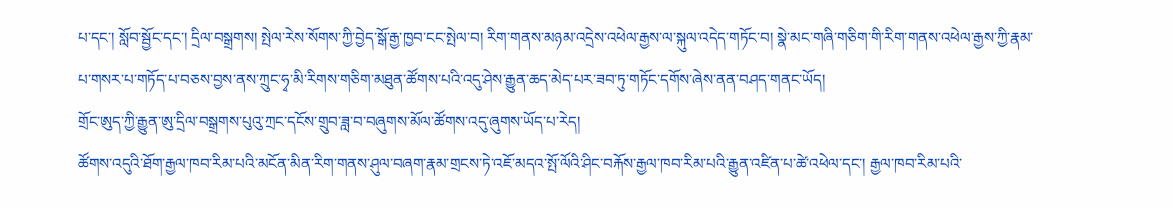པ་དང་། སློབ་སྦྱོང་དང་། དྲིལ་བསྒྲགས། སྤེལ་རེས་སོགས་ཀྱི་བྱེད་སྒོ་རྒྱ་ཁྱབ་ངང་སྤེལ་བ། རིག་གནས་མཉམ་འདྲེས་འཕེལ་རྒྱས་ལ་སྐུལ་འདེད་གཏོང་བ། སྣེ་མང་གཞི་གཅིག་གི་རིག་གནས་འཕེལ་རྒྱས་ཀྱི་རྣམ་པ་གསར་པ་གཏོད་པ་བཅས་བྱས་ནས་ཀྲུང་ཧྭ་མི་རིགས་གཅིག་མཐུན་ཚོགས་པའི་འདུ་ཤེས་རྒྱུན་ཆད་མེད་པར་ཟབ་ཏུ་གཏོང་དགོས་ཞེས་ནན་བཤད་གནང་ཡོད།
གྲོང་ཨུད་ཀྱི་རྒྱུན་ཨུ་དྲིལ་བསྒྲགས་པུའུ་ཀྲང་དངོས་གྲུབ་ཟླ་བ་བཞུགས་མོལ་ཚོགས་འདུ་ཞུགས་ཡོད་པ་རེད།
ཚོགས་འདུའི་ཐོག་རྒྱལ་ཁབ་རིམ་པའི་མངོན་མིན་རིག་གནས་ཤུལ་བཞག་རྣམ་གྲངས་ཏེ་འཇོ་མདའ་སྤོ་ལོའི་ཤིང་བརྐོས་རྒྱལ་ཁབ་རིམ་པའི་རྒྱུན་འཛིན་པ་ཚེ་འཕེལ་དང་། རྒྱལ་ཁབ་རིམ་པའི་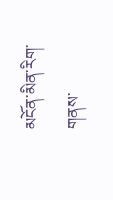མངོན་མིན་རིག་གནས་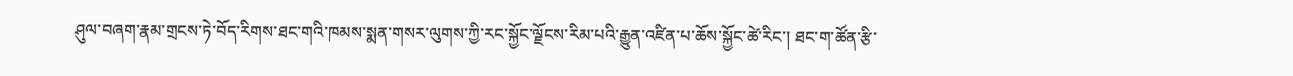ཤུལ་བཞག་རྣམ་གྲངས་ཏེ་བོད་རིགས་ཐང་གའི་ཁམས་སྨན་གསར་ལུགས་ཀྱི་རང་སྐྱོང་ལྗོངས་རིམ་པའི་རྒྱུན་འཛིན་པ་ཆོས་སྐྱོང་ཚེ་རིང་། ཐང་ག་ཚོན་རྩི་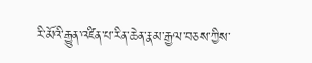རི་མོའི་རྒྱུན་འཛིན་པ་རིན་ཆེན་རྣམ་རྒྱལ་བཅས་ཀྱིས་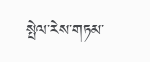སྤེལ་རེས་གཏམ་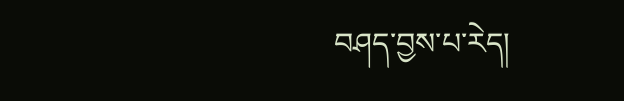བཤད་བྱས་པ་རེད།